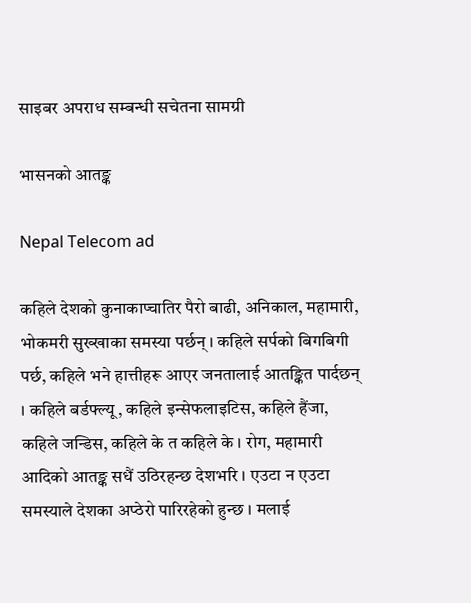साइबर अपराध सम्बन्धी सचेतना सामग्री

भासनको आतङ्क

Nepal Telecom ad

कहिले देशको कुनाकाप्चातिर पैरो बाढी, अनिकाल, महामारी, भोकमरी सुख्खाका समस्या पर्छन् । कहिले सर्पको बिगबिगी पर्छ, कहिले भने हात्तीहरू आएर जनतालाई आतङ्कित पार्दछन् । कहिले बर्डफ्ल्यू, कहिले इन्सेफलाइटिस, कहिले हैंजा, कहिले जन्डिस, कहिले के त कहिले के । रोग, महामारी आदिको आतङ्क सधैं उठिरहन्छ देशभरि । एउटा न एउटा समस्याले देशका अप्ठेरो पारिरहेको हुन्छ । मलाई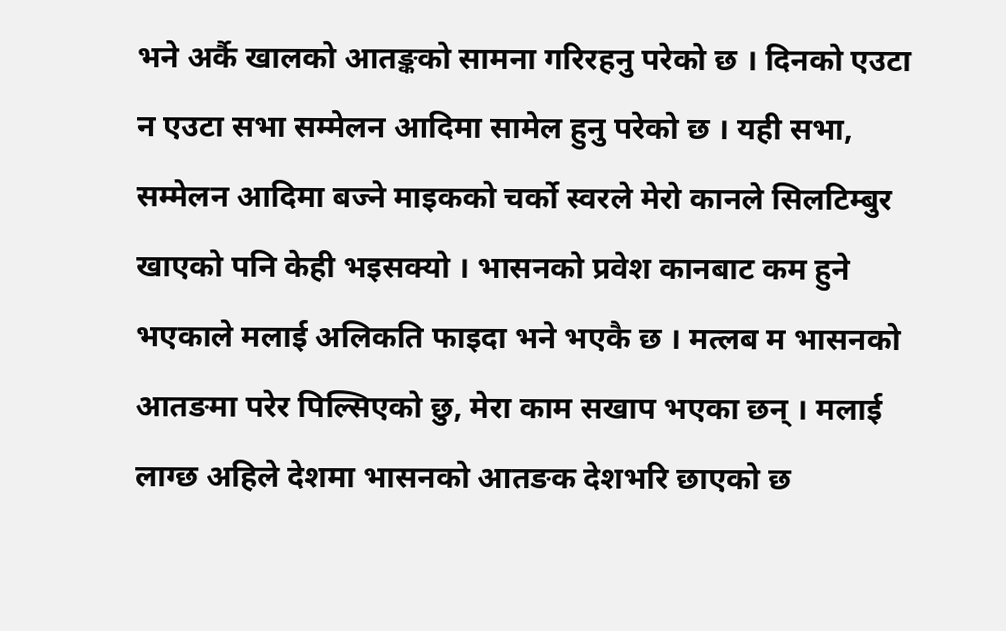भने अर्कै खालको आतङ्कको सामना गरिरहनु परेको छ । दिनको एउटा न एउटा सभा सम्मेलन आदिमा सामेल हुनु परेको छ । यही सभा, सम्मेलन आदिमा बज्ने माइकको चर्को स्वरले मेरो कानले सिलटिम्बुर खाएको पनि केही भइसक्यो । भासनको प्रवेश कानबाट कम हुने भएकाले मलाई अलिकति फाइदा भने भएकै छ । मत्लब म भासनको आतङमा परेर पिल्सिएको छु, मेरा काम सखाप भएका छन् । मलाई लाग्छ अहिले देशमा भासनको आतङक देशभरि छाएको छ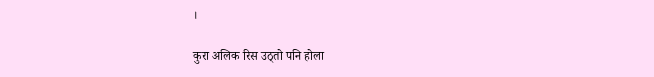।

कुरा अलिक रिस उठ्तो पनि होला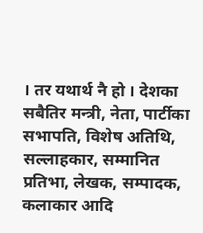। तर यथार्थ नै हो । देशका सबैतिर मन्त्री, नेता, पार्टीका सभापति, विशेष अतिथि, सल्लाहकार, सम्मानित प्रतिभा, लेखक, सम्पादक, कलाकार आदि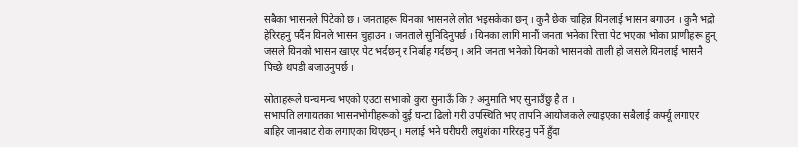सबैका भासनले पिटेको छ । जनताहरू यिनका भासनले लोत भइसकेका छन् । कुनै छेक चाहिन्न यिनलाई भासन बगाउन । कुनै भद्रो हेरिरहनु पर्दैन यिनले भासन चुहाउन । जनताले सुनिदिनुपर्छ । यिनका लागि मानौं जनता भनेका रित्ता पेट भएका भोका प्राणीहरू हुन् जसले यिनको भासन खाएर पेट भर्दछन् र निर्बाह गर्दछन् । अनि जनता भनेको यिनको भासनको ताली हो जसले यिनलाई भासनै पिच्छे थपडी बजाउनुपर्छ ।

स्रोताहरूले घन्चमन्च भएको एउटा सभाको कुरा सुनाऊँ कि ? अनुमाति भए सुनाउँछु है त ।
सभापति लगायतका भासनभोगीहरूको दुई घन्टा ढिलो गरी उपस्थिति भए तापनि आयोजकले ल्याइएका सबैलाई कर्फ्यू लगाएर बाहिर जानबाट रोक लगाएका थिएछन् । मलाई भने घरीघरी लघुशंका गरिरहनु पर्ने हुँदा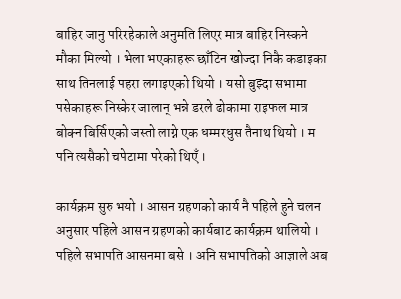बाहिर जानु परिरहेकाले अनुमति लिएर मात्र बाहिर निस्कने मौका मिल्यो । भेला भएकाहरू छाँटिन खोज्दा निकै कडाइका साथ तिनलाई पहरा लगाइएको थियो । यसो बुझ्दा सभामा पसेकाहरू निस्केर जालान् भन्ने डरले ढोकामा राइफल मात्र बोक्न बिर्सिएको जस्तो लाग्ने एक धम्मरधुस तैनाथ थियो । म पनि त्यसैको चपेटामा परेको थिएँ ।

कार्यक्रम सुरु भयो । आसन ग्रहणको कार्य नै पहिले हुने चलन अनुसार पहिले आसन ग्रहणको कार्यबाट कार्यक्रम थालियो । पहिले सभापति आसनमा बसे । अनि सभापतिको आज्ञाले अब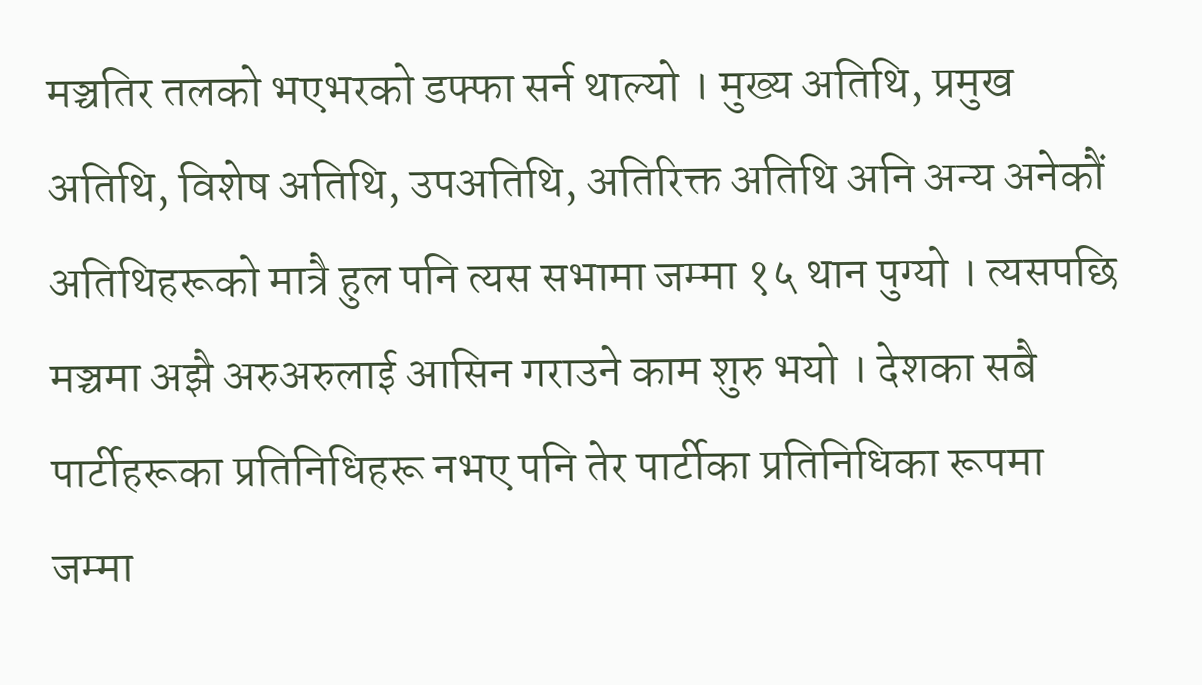मञ्चतिर तलको भएभरको डफ्फा सर्न थाल्यो । मुख्य अतिथि, प्रमुख अतिथि, विशेष अतिथि, उपअतिथि, अतिरिक्त अतिथि अनि अन्य अनेकौं अतिथिहरूको मात्रै हुल पनि त्यस सभामा जम्मा १५ थान पुग्यो । त्यसपछि मञ्चमा अझै अरुअरुलाई आसिन गराउने काम शुरु भयो । देशका सबै पार्टीहरूका प्रतिनिधिहरू नभए पनि तेर पार्टीका प्रतिनिधिका रूपमा जम्मा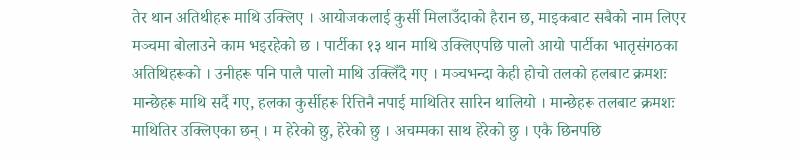तेर थान अतिथीहरू माथि उक्लिए । आयोजकलाई कुर्सी मिलाउँदाको हैरान छ, माइकबाट सबैको नाम लिएर मञ्चमा बोलाउने काम भइरहेको छ । पार्टीका १३ थान माथि उक्लिएपछि पालो आयो पार्टीका भातृसंगठका अतिथिहरूको । उनीहरू पनि पालै पालो माथि उक्लिँदै गए । मञ्चभन्दा केही होचो तलको हलबाट क्रमशः मान्छेहरू माथि सर्दै गए, हलका कुर्सीहरू रित्तिनै नपाई माथितिर सारिन थालियो । मान्छेहरू तलबाट क्रमशः माथितिर उक्लिएका छन् । म हेरेको छु, हेरेको छु । अचम्मका साथ हेरेको छु । एकै छिनपछि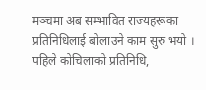मञ्चमा अब सम्भावित राज्यहरूका प्रतिनिधिलाई बोलाउने काम सुरु भयो । पहिले कोचिलाको प्रतिनिधि,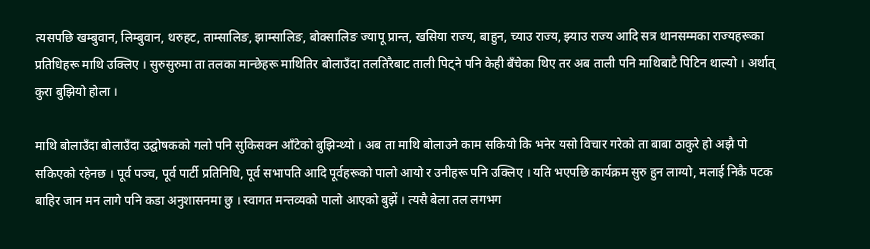त्यसपछि खम्बुवान, लिम्बुवान, थरुहट, ताम्सालिङ, झाम्सालिङ, बोक्सालिङ ज्यापू प्रान्त, खसिया राज्य, बाहुन, च्याउ राज्य, झ्याउ राज्य आदि सत्र थानसम्मका राज्यहरूका प्रतिधिहरू माथि उक्लिए । सुरुसुरुमा ता तलका मान्छेहरू माथितिर बोलाउँदा तलतिरैबाट ताली पिट्ने पनि केही बँचेका थिए तर अब ताली पनि माथिबाटै पिटिन थाल्यो । अर्थात् कुरा बुझियो होला ।

माथि बोलाउँदा बोलाउँदा उद्घोषकको गलो पनि सुकिसक्न आँटेको बुझिन्थ्यो । अब ता माथि बोलाउने काम सकियो कि भनेर यसो विचार गरेको ता बाबा ठाकुरे हो अझै पो सकिएको रहेनछ । पूर्व पञ्च, पूर्व पार्टी प्रतिनिधि, पूर्व सभापति आदि पूर्वहरूको पालो आयो र उनीहरू पनि उक्लिए । यति भएपछि कार्यक्रम सुरु हुन लाग्यो, मलाई निकै पटक बाहिर जान मन लागे पनि कडा अनुशासनमा छु । स्वागत मन्तव्यको पालो आएको बुझें । त्यसै बेला तल लगभग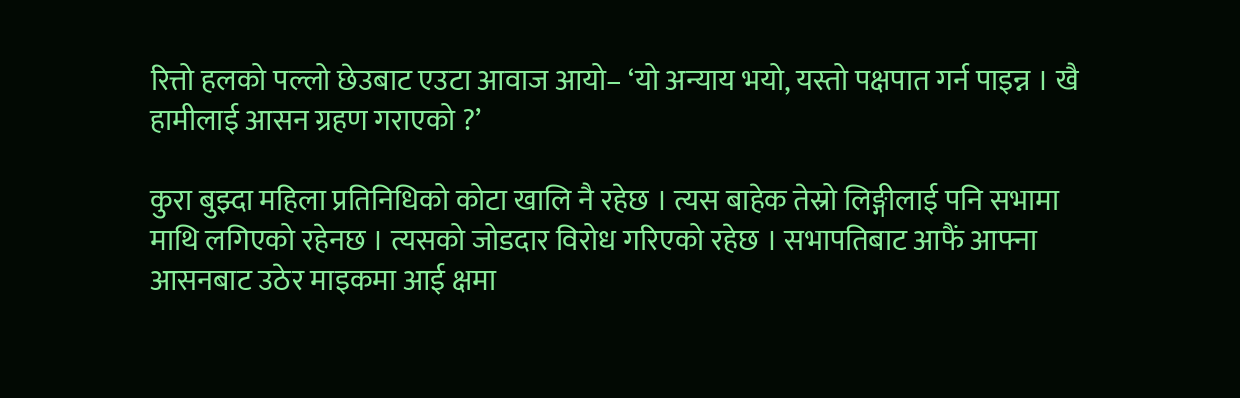रित्तो हलको पल्लो छेउबाट एउटा आवाज आयो– ‘यो अन्याय भयो, यस्तो पक्षपात गर्न पाइन्न । खै हामीलाई आसन ग्रहण गराएको ?’

कुरा बुझ्दा महिला प्रतिनिधिको कोटा खालि नै रहेछ । त्यस बाहेक तेस्रो लिङ्गीलाई पनि सभामा माथि लगिएको रहेनछ । त्यसको जोडदार विरोध गरिएको रहेछ । सभापतिबाट आफैं आफ्ना आसनबाट उठेर माइकमा आई क्षमा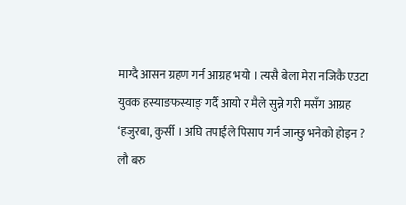माग्दै आसन ग्रहण गर्न आग्रह भयो । त्यसै बेला मेरा नजिकै एउटा युवक हस्याङफस्याङ् गर्दै आयो र मैले सुन्ने गरी मसँग आग्रह ‘हजुरबा, कुर्सी । अघि तपाईंले पिसाप गर्न जान्छु भनेको होइन ? लौ बरु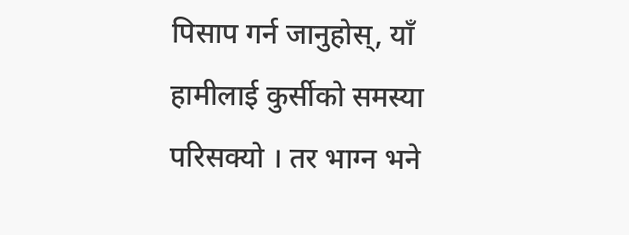पिसाप गर्न जानुहोस्, याँ हामीलाई कुर्सीको समस्या परिसक्यो । तर भाग्न भने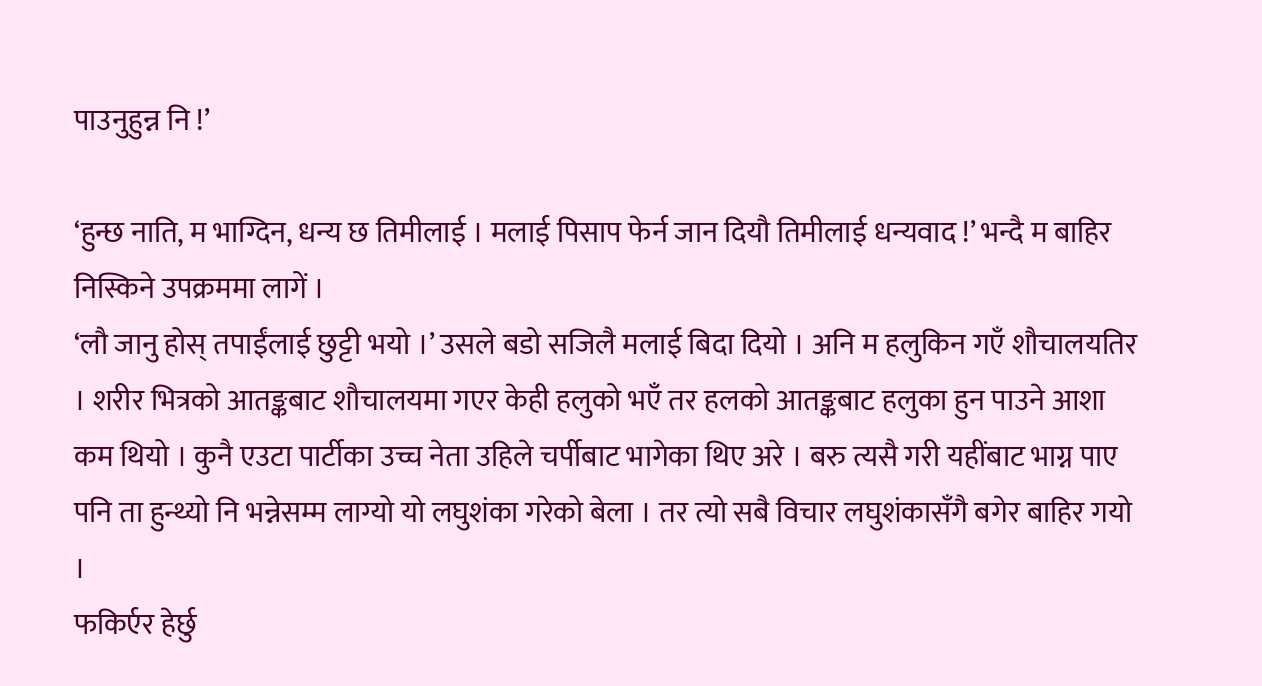पाउनुहुन्न नि !’

‘हुन्छ नाति, म भाग्दिन, धन्य छ तिमीलाई । मलाई पिसाप फेर्न जान दियौ तिमीलाई धन्यवाद !’ भन्दै म बाहिर निस्किने उपक्रममा लागें ।
‘लौ जानु होस् तपाईंलाई छुट्टी भयो ।’ उसले बडो सजिलै मलाई बिदा दियो । अनि म हलुकिन गएँ शौचालयतिर । शरीर भित्रको आतङ्कबाट शौचालयमा गएर केही हलुको भएँ तर हलको आतङ्कबाट हलुका हुन पाउने आशा कम थियो । कुनै एउटा पार्टीका उच्च नेता उहिले चर्पीबाट भागेका थिए अरे । बरु त्यसै गरी यहींबाट भाग्न पाए पनि ता हुन्थ्यो नि भन्नेसम्म लाग्यो यो लघुशंका गरेको बेला । तर त्यो सबै विचार लघुशंकासँगै बगेर बाहिर गयो ।
फकिर्एर हेर्छु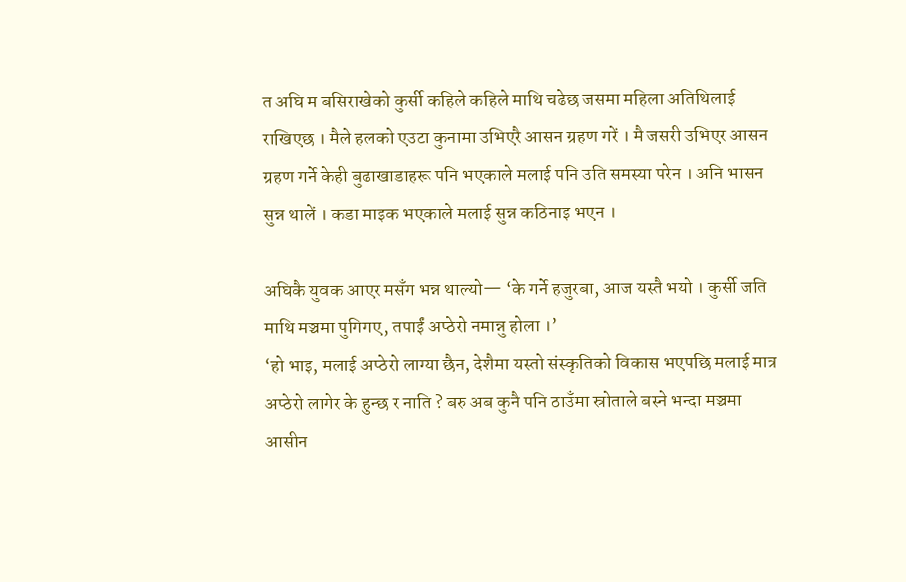त अघि म बसिराखेको कुर्सी कहिले कहिले माथि चढेछ जसमा महिला अतिथिलाई राखिएछ । मैले हलको एउटा कुनामा उभिएरै आसन ग्रहण गरें । मै जसरी उभिएर आसन ग्रहण गर्ने केही बुढाखाडाहरू पनि भएकाले मलाई पनि उति समस्या परेन । अनि भासन सुन्न थालें । कडा माइक भएकाले मलाई सुन्न कठिनाइ भएन ।

अघिकै युवक आएर मसँग भन्न थाल्यो— ‘के गर्ने हजुरबा, आज यस्तै भयो । कुर्सी जति माथि मञ्चमा पुगिगए, तपाईं अप्ठेरो नमान्नु होला ।’
‘हो भाइ, मलाई अप्ठेरो लाग्या छैन, देशैमा यस्तो संस्कृतिको विकास भएपछि मलाई मात्र अप्ठेरो लागेर के हुन्छ र नाति ? बरु अब कुनै पनि ठाउँमा स्रोताले बस्ने भन्दा मञ्चमा आसीन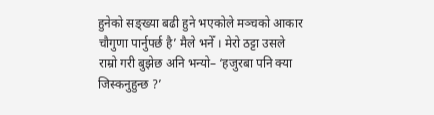हुनेको सङ्ख्या बढी हुने भएकोले मञ्चको आकार चौगुणा पार्नुपर्छ है’ मैले भनेँ । मेरो ठट्टा उसले राम्रो गरी बुझेछ अनि भन्यो– ‘हजुरबा पनि क्या जिस्कनुहुन्छ ?’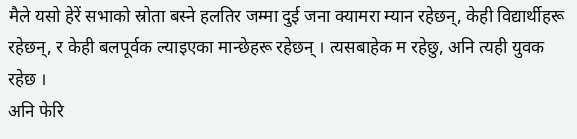मैले यसो हेरें सभाको स्रोता बस्ने हलतिर जम्मा दुई जना क्यामरा म्यान रहेछन्, केही विद्यार्थीहरू रहेछन्, र केही बलपूर्वक ल्याइएका मान्छेहरू रहेछन् । त्यसबाहेक म रहेछु, अनि त्यही युवक रहेछ ।
अनि फेरि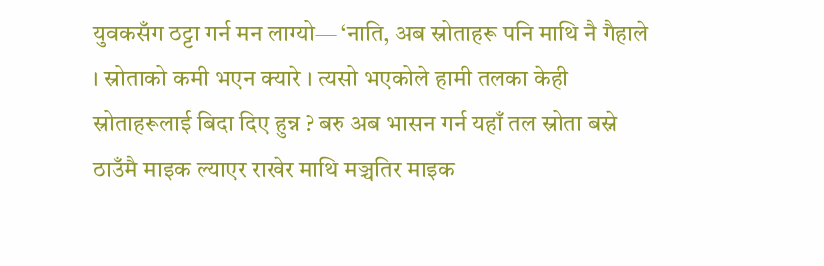युवकसँग ठट्टा गर्न मन लाग्यो— ‘नाति, अब स्रोताहरू पनि माथि नै गैहाले । स्रोताको कमी भएन क्यारे । त्यसो भएकोले हामी तलका केही स्रोताहरूलाई बिदा दिए हुन्न ? बरु अब भासन गर्न यहाँ तल स्रोता बस्ने ठाउँमै माइक ल्याएर राखेर माथि मञ्चतिर माइक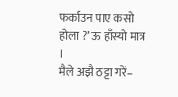फर्काउन पाए कसो होला ?’ ऊ हाँस्यो मात्र ।
मैले अझै ठट्टा गरें–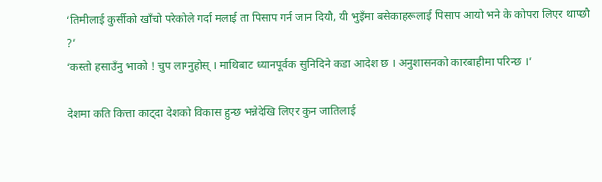‘तिमीलाई कुर्सीको खाँचो परेकोले गर्दा मलाई ता पिसाप गर्न जान दियौ, यी भुइँमा बसेकाहरूलाई पिसाप आयो भने के कोपरा लिएर थाप्छौ ?’
‘कस्तो हसाउँनु भाको ! चुप लाग्नुहोस् । माथिबाट ध्यानपूर्वक सुनिदिने कडा आदेश छ । अनुशासनको कारबाहीमा परिन्छ ।’

देशमा कति कित्ता काट्दा देशको विकास हुन्छ भन्नेदेखि लिएर कुन जातिलाई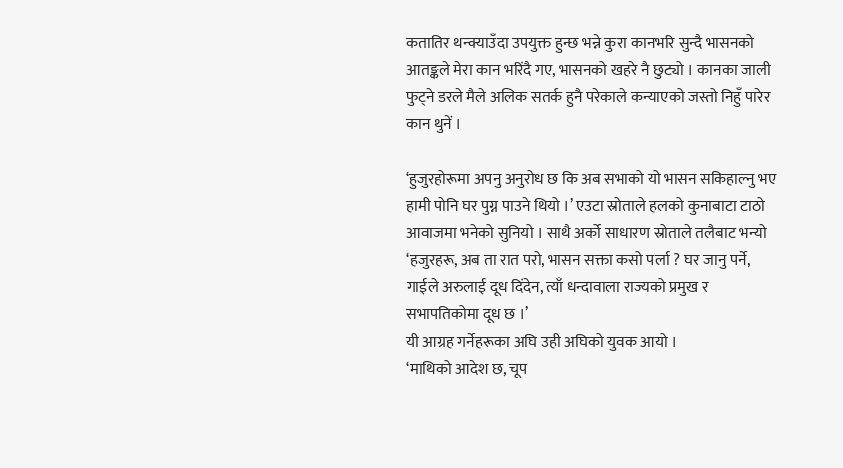कतातिर थन्क्याउँदा उपयुक्त हुन्छ भन्ने कुरा कानभरि सुन्दै भासनको आतङ्कले मेरा कान भरिंदै गए, भासनको खहरे नै छुट्यो । कानका जाली फुट्ने डरले मैले अलिक सतर्क हुनै परेकाले कन्याएको जस्तो निहुँ पारेर कान थुनें ।

‘हुजुरहोरूमा अपनु अनुरोध छ कि अब सभाको यो भासन सकिहाल्नु भए हामी पोनि घर पुग्न पाउने थियो ।’ एउटा स्रोताले हलको कुनाबाटा टाठो आवाजमा भनेको सुनियो । साथै अर्को साधारण स्रोताले तलैबाट भन्यो ‘हजुरहरू, अब ता रात परो, भासन सक्ता कसो पर्ला ? घर जानु पर्ने, गाईले अरुलाई दूध दिंदेन, त्याँ धन्दावाला राज्यको प्रमुख र सभापतिकोमा दूध छ ।’
यी आग्रह गर्नेहरूका अघि उही अघिको युवक आयो ।
‘माथिको आदेश छ, चूप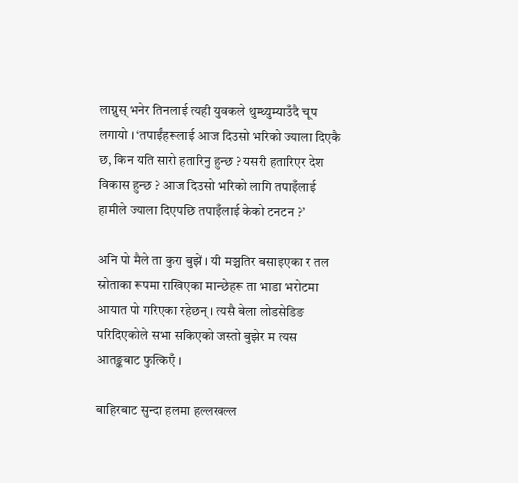लाग्नुस् भनेर तिनलाई त्यही युवकले थुम्थ्युम्याउँदै चूप लगायो । ‘तपाईंहरूलाई आज दिउसो भरिको ज्याला दिएकै छ, किन यति सारो हतारिनु हुन्छ ? यसरी हतारिएर देश विकास हुन्छ ? आज दिउसो भरिको लागि तपाइँलाई हामीले ज्याला दिएपछि तपाइँलाई केको टनटन ?’

अनि पो मैले ता कुरा बुझें । यी मञ्चतिर बसाइएका र तल स्रोताका रूपमा राखिएका मान्छेहरू ता भाडा भरोटमा आयात पो गरिएका रहेछन् । त्यसै बेला लोडसेडिङ परिदिएकोले सभा सकिएको जस्तो बुझेर म त्यस आतङ्कबाट फुत्किएँ ।

बाहिरबाट सुन्दा हलमा हल्लखल्ल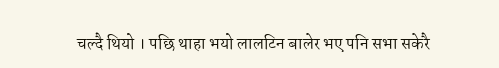चल्दै थियो । पछि थाहा भयो लालटिन बालेर भए पनि सभा सकेरै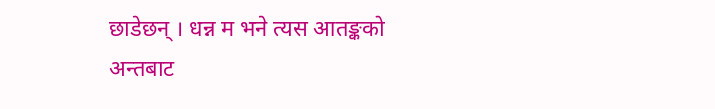छाडेछन् । धन्न म भने त्यस आतङ्कको अन्तबाट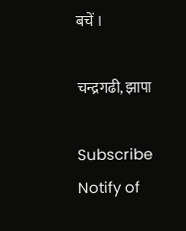बचें ।

चन्द्रगढी, झापा

Subscribe
Notify of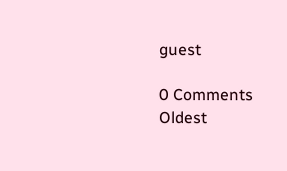guest

0 Comments
Oldest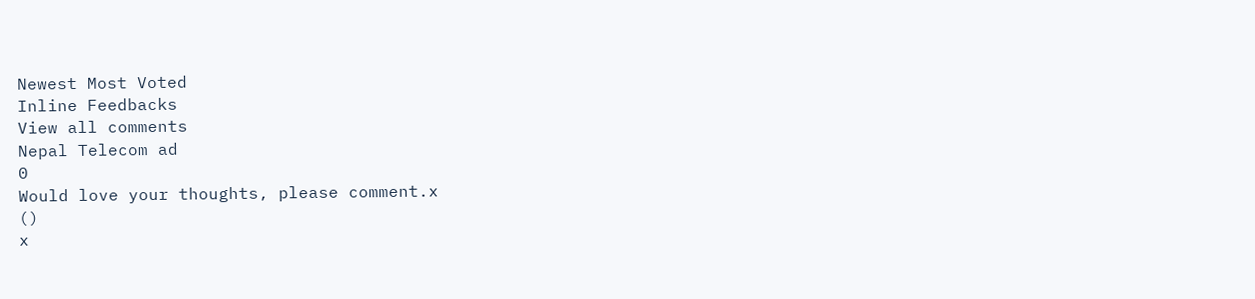Newest Most Voted
Inline Feedbacks
View all comments
Nepal Telecom ad
0
Would love your thoughts, please comment.x
()
x